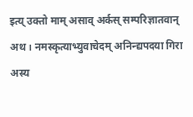इत्य् उक्तो माम् असाव् अर्कस् सम्परिज्ञातवान् अथ । नमस्कृत्याभ्युवाचेदम् अनिन्द्यपदया गिरा
अस्य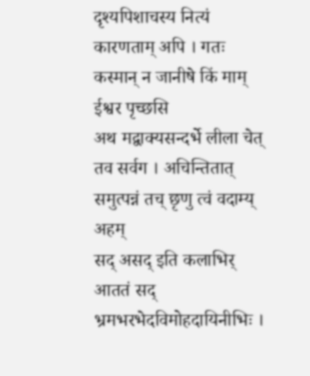दृश्यपिशाचस्य नित्यं कारणताम् अपि । गतः कस्मान् न जानीषे किं माम् ईश्वर पृच्छसि
अथ मद्वाक्यसन्दर्भे लीला चेत् तव सर्वग । अचिन्तितात् समुत्पन्नं तच् छृणु त्वं वदाम्य् अहम्
सद् असद् इति कलाभिर् आततं सद् भ्रमभरभेदविमोहदायिनीभिः ।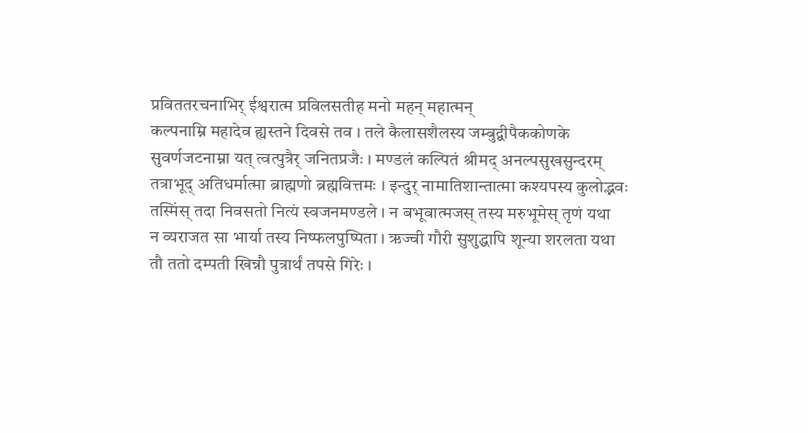प्रविततरचनाभिर् ईश्वरात्म प्रविलसतीह मनो महन् महात्मन्
कल्पनाम्नि महादेव ह्यस्तने दिवसे तव । तले कैलासशैलस्य जम्बुद्वीपैककोणके
सुवर्णजटनाम्ना यत् त्वत्पुत्रैर् जनितप्रजैः । मण्डलं कल्पितं श्रीमद् अनल्पसुखसुन्दरम्
तत्राभूद् अतिधर्मात्मा ब्राह्मणो ब्रह्मवित्तमः । इन्दुर् नामातिशान्तात्मा कश्यपस्य कुलोद्भवः
तस्मिंस् तदा निवसतो नित्यं स्वजनमण्डले । न बभूवात्मजस् तस्य मरुभूमेस् तृणं यथा
न व्यराजत सा भार्या तस्य निष्फलपुष्पिता । ऋज्वी गौरी सुशुद्धापि शून्या शरलता यथा
तौ ततो दम्पती खिन्नौ पुत्रार्थं तपसे गिरेः ।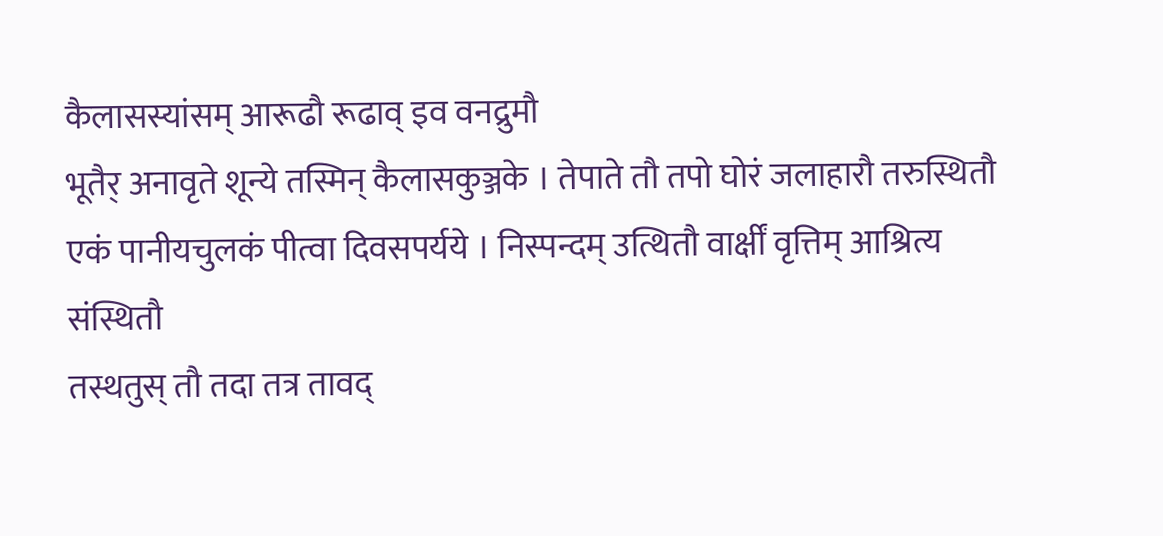कैलासस्यांसम् आरूढौ रूढाव् इव वनद्रुमौ
भूतैर् अनावृते शून्ये तस्मिन् कैलासकुञ्जके । तेपाते तौ तपो घोरं जलाहारौ तरुस्थितौ
एकं पानीयचुलकं पीत्वा दिवसपर्यये । निस्पन्दम् उत्थितौ वार्क्षीं वृत्तिम् आश्रित्य संस्थितौ
तस्थतुस् तौ तदा तत्र तावद्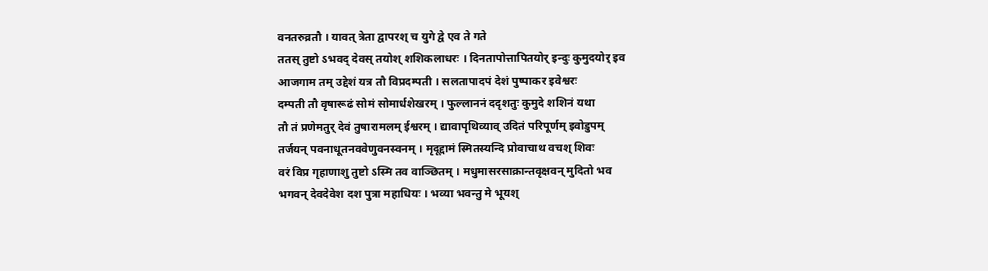वनतरुव्रतौ । यावत् त्रेता द्वापरश् च युगे द्वे एव ते गते
ततस् तुष्टो ऽभवद् देवस् तयोश् शशिकलाधरः । दिनतापोत्तापितयोर् इन्दुः कुमुदयोर् इव
आजगाम तम् उद्देशं यत्र तौ विप्रदम्पती । सलतापादपं देशं पुष्पाकर इवेश्वरः
दम्पती तौ वृषारूढं सोमं सोमार्धशेखरम् । फुल्लाननं ददृशतुः कुमुदे शशिनं यथा
तौ तं प्रणेमतुर् देवं तुषारामलम् ईश्वरम् । द्यावापृथिव्याव् उदितं परिपूर्णम् इवोडुपम्
तर्जयन् पवनाधूतनववेणुवनस्वनम् । मृदूद्दामं स्मितस्यन्दि प्रोवाचाथ वचश् शिवः
वरं विप्र गृहाणाशु तुष्टो ऽस्मि तव वाञ्छितम् । मधुमासरसाक्रान्तवृक्षवन् मुदितो भव
भगवन् देवदेवेश दश पुत्रा महाधियः । भव्या भवन्तु मे भूयश्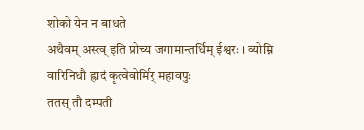शोको येन न बाधते
अथैवम् अस्त्व् इति प्रोच्य जगामान्तर्धिम् ईश्वरः । व्योम्नि वारिनिधौ ह्रादं कृत्वेवोर्मिर् महावपुः
ततस् तौ दम्पती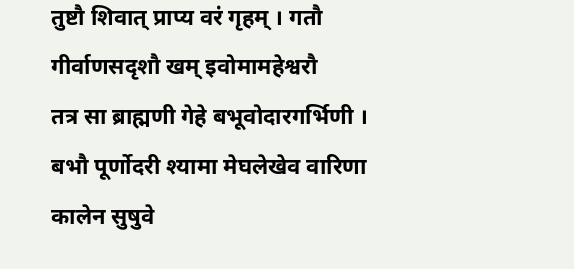तुष्टौ शिवात् प्राप्य वरं गृहम् । गतौ गीर्वाणसदृशौ खम् इवोमामहेश्वरौ
तत्र सा ब्राह्मणी गेहे बभूवोदारगर्भिणी । बभौ पूर्णोदरी श्यामा मेघलेखेव वारिणा
कालेन सुषुवे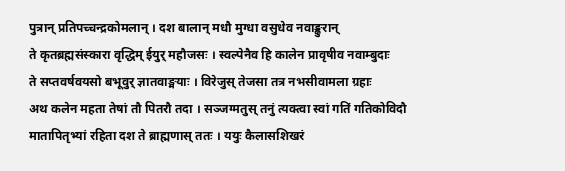पुत्रान् प्रतिपच्चन्द्रकोमलान् । दश बालान् मधौ मुग्धा वसुधेव नवाङ्कुरान्
ते कृतब्रह्मसंस्कारा वृद्धिम् ईयुर् महौजसः । स्वल्पेनैव हि कालेन प्रावृषीव नवाम्बुदाः
ते सप्तवर्षवयसो बभूवुर् ज्ञातवाङ्मयाः । विरेजुस् तेजसा तत्र नभसीवामला ग्रहाः
अथ कलेन महता तेषां तौ पितरौ तदा । सञ्जग्मतुस् तनुं त्यक्त्वा स्वां गतिं गतिकोविदौ
मातापितृभ्यां रहिता दश ते ब्राह्मणास् ततः । ययुः कैलासशिखरं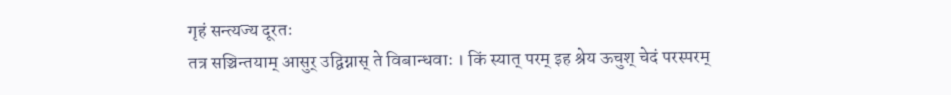गृहं सन्त्यज्य दूरतः
तत्र सञ्चिन्तयाम् आसुर् उद्विग्नास् ते विबान्धवाः । किं स्यात् परम् इह श्रेय ऊचुश् चेदं परस्परम्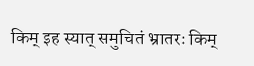किम् इह स्यात् समुचितं भ्रातरः किम्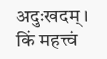अदुःखदम् । किं महत्त्वं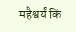महैश्वर्यं किं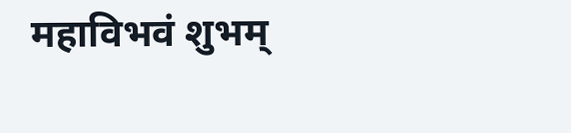महाविभवं शुभम्